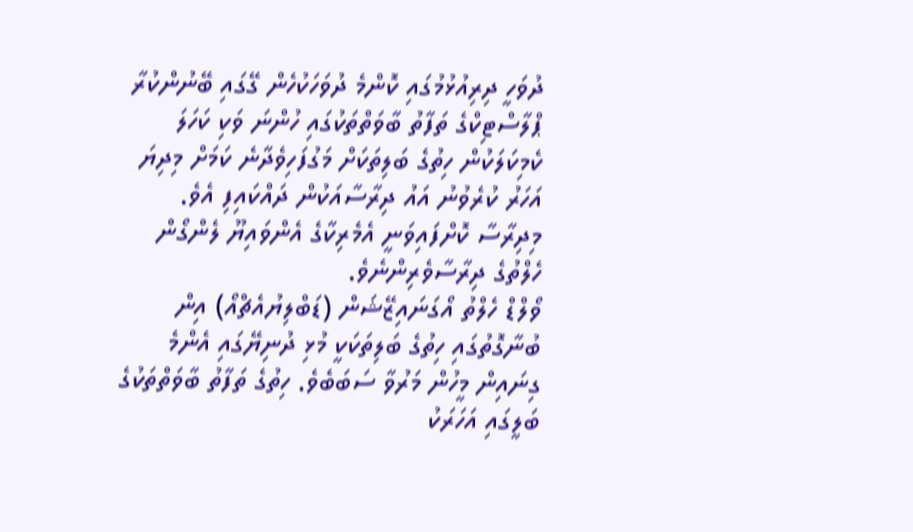ދުވަހީ ދިރިއުޅުމުގައި ކޮންމެ ދުވަހަކުހެން ގޭގައި ބޭނުންކުރާ ޕްލާސްޓިކްގެ ތަފާތު ބާވަތްތަކުގައި ހުންނަ ވަކި ކަހަލަ ކެމިކަލަކުން ހިތުގެ ބަލިތަކަށް މަގުފަހިވެދާނެ ކަމަށް މިދިޔަ އަހަރު ކުރެވުނު އައު ދިރާސާއަކުން ދައްކައިފި އެވެ.
މިދިރާސާ ކޮށްފައިވަނީ އެމެރިކާގެ އެންވައިޔޫ ލެންގޯން ހެލްތުގެ ދިރާސާވެރިންނެވެ.
ވޯލްޑް ހެލްތު އޯގަނައިޒޭޝަން (ޑަބްލިޔުއެޗްއޯ) އިން ބުނާގޮތުގައި ހިތުގެ ބަލިތަކަކީ މުޅި ދުނިޔޭގައި އެންމެ ގިނައިން މީހުން މަރުވާ ސަބަބެވެ. ހިތުގެ ތަފާތު ބާވަތްތަކުގެ ބަލީގައި އަހަރަކު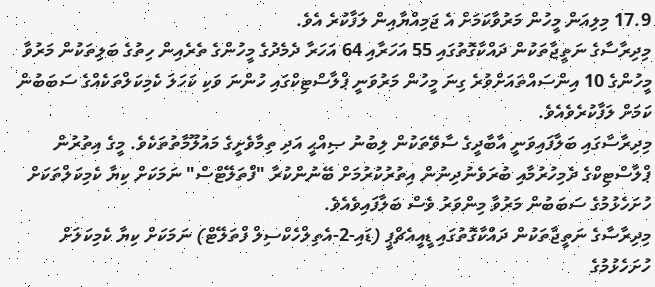17.9 މިލިއަން މީހުން މަރުވާކަމަށް އެ ޖަމިއްޔާއިން ލަފާކުރެ އެވެ.
މިދިރާސާގެ ނަތީޖާތަކުން ދައްކާގޮތުގައި 55 އަހަރާއި 64 އަހަރާ ދެމެދުގެ މީހުންގެ ތެރެއިން ހިތުގެ ބަލިތަކުން މަރުވާ މީހުންގެ 10 އިންސައްތައަށްވުރެ ގިނަ މީހުން މަރުވަނީ ޕްލާސްޓިކްގައި ހުންނަ ވަކި ކަހަލަ ކެމިކަލްތަކެއްގެ ސަބަބުން ކަމަށް ލަފާކުރެވެއެވެ.
މިދިރާސާގައި ބަލާފައިވަނީ އާބާދީގެ ސާވޭތަކުން ލިބުނު ޞިއްޙީ އަދި ތިމާވެށީގެ މައުލޫމާތުތަކެވެ. މީގެ އިތުރުން ޕްލާސްޓިކްގެ ދެމިހުރުމާއި ބުރަވެނުދިނުން އިތުރުކުރުމަށް ބޭނުންކުރާ "ފްތަލޭޓްސް" ނަމަކަށް ކިޔާ ކެމިކަލްތަކަށް ހުށަހެޅުމުގެ ސަބަބުން މަރުވާ މިންވަރު ވެސް ބަލާފައިވެއެވެ.
މިދިރާސާގެ ނަތީޖާތަކުން ދައްކާގޮތުގައި ޑީއީއެޗްޕީ (ޑައި-2-އެތިލްހެކްސިލް ފްތަލޭޓް) ނަމަކަށް ކިޔާ ކެމިކަލަށް ހުށަހެޅުމުގެ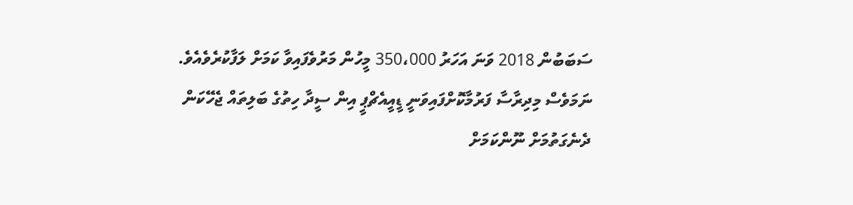ސަބަބުން 2018 ވަނަ އަހަރު 350،000 މީހުން މަރުވެފައިވާ ކަމަށް ލަފާކުރެވެއެވެ.
ނަމަވެސް މިދިރާސާ ފަރުމާކޮށްފައިވަނީ ޑީއީއެޗްޕީ އިން ސީދާ ހިތުގެ ބަލިތައް ޖެހޭކަން ދެނެގަތުމަށް ނޫންކަމަށް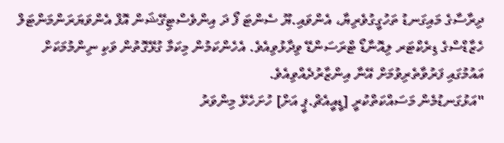ދިރާސާގެ މައިގަނޑު ތަހުގީގުވެރިޔާ، އެންވައި.ޔޫ ސެންޓަ ފޯ ދަ އިންވެސްޓިގޭޝަން އޮފް އެންވަޔަރަންމަންޓަލް ހެޒާޑްސްގެ ޑިރެކްޓަރ ލިއޮނާޑޯ ޓްރަސަންޑޭ ވިދާޅުވިއެވެ. އެހެންކަމުން މިކަމާ ގުޅޭގޮތުން ވަކި ނިންމުމަކަށް އައުމުގައި ފަރުވާތެރިވުމަށް އޭނާ އިންޒާރުދެއްވިއެވެ.
"އަޅުގަނޑުމެން މަސައްކަތްކުރީ [ޑީއީއެޗް.ޕީ އަށް] ހުށަހެޅޭ މިންވަރު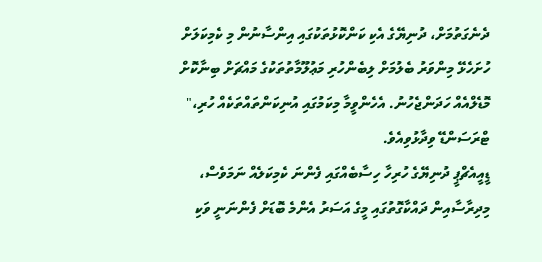ދެނެގަތުމަށް، ދުނިޔޭގެ އެކި ކަންކޮޅުތަކުގައި އިންސާނުން މި ކެމިކަލަށް ހުށަހެޅޭ މިންވަރު ބެލުމަށް ލިބެންހުރި މަޢުލޫމާތުތަކުގެ މައްޗަށް ބިނާކޮށް މޮޑެލްއެއް ހަދަންޖެހުނު. އެހެންވީމާ މިކަމުގައި އުނިކަންތައްތަކެއް ހުރި،" ޓްރަސަންޑޭ ވިދާޅުވިއެވެ.
ޑީއީއެޗްޕީ ދުނިޔޭގެ ހުރިހާ ހިސާބެއްގައި ފެންނަ ކެމިކަލެއް ނަމަވެސް، މިދިރާސާއިން ދައްކާގޮތުގައި މީގެ އަސަރު އެންމެ ބޮޑަށް ފެންނަނީ ވަކި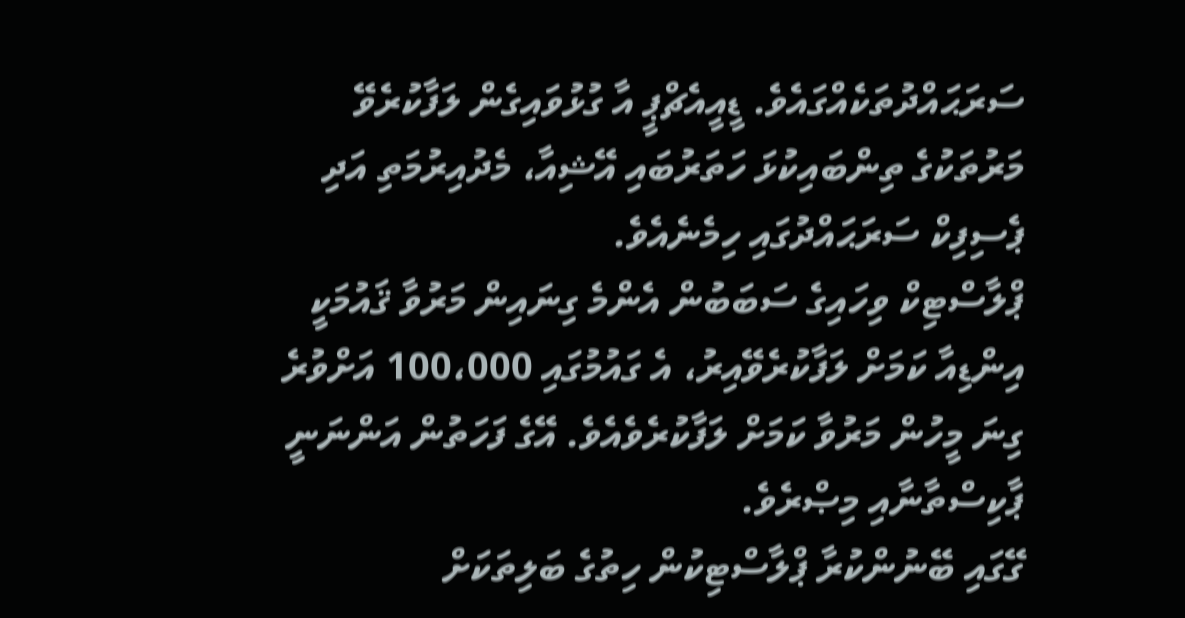ސަރަޙައްދުތަކެއްގައެވެ. ޑީއީއެޗްޕީ އާ ގުޅުވައިގެން ލަފާކުރެވޭ މަރުތަކުގެ ތިންބައިކުޅަ ހަތަރުބައި އޭޝިއާ، މެދުއިރުމަތި އަދި ޕެސިފިކް ސަރަޙައްދުގައި ހިމެނެއެވެ.
ޕްލާސްޓިކް ވިހައިގެ ސަބަބުން އެންމެ ގިނައިން މަރުވާ ޤައުމަކީ އިންޑިއާ ކަމަށް ލަފާކުރެވޭއިރު، އެ ގައުމުގައި 100،000 އަށްވުރެ ގިނަ މީހުން މަރުވާ ކަމަށް ލަފާކުރެވެއެވެ. އޭގެ ފަހަތުން އަންނަނީ ޕާކިސްތާނާއި މިޞްރެވެ.
ގޭގައި ބޭނުންކުރާ ޕްލާސްޓިކުން ހިތުގެ ބަލިތަކަށް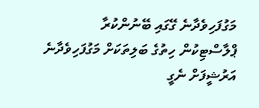މަގުފަހިވެދާނެ ގޭގައި ބޭނުންކުރާ ޕްލާސްޓިކުން ހިތުގެ ބަލިތަކަށް މަގުފަހިވެދާނެ
އަރުޝީފަށް ނެގީ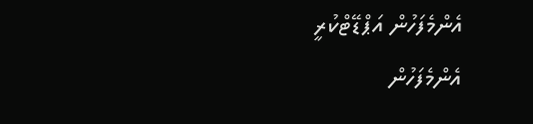އެންމެފަހުން އަޕްޑޭޓްކުރީ
އެންމެފަހުން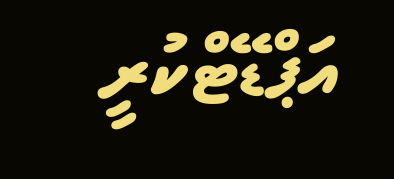އަޕްޑޭޓްކުރީ